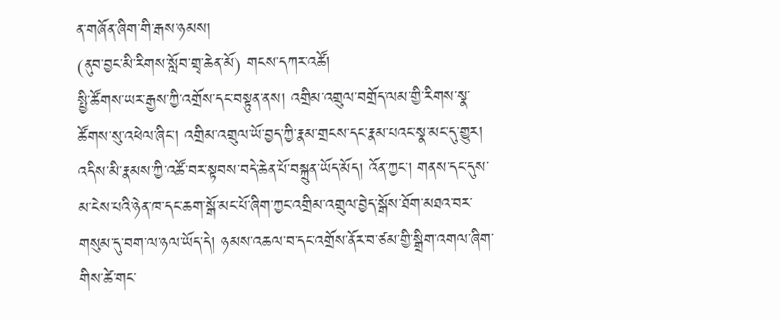ན་གཞོན་ཞིག་གི་རྒས་ཉམས།
(ནུབ་བྱང་མི་རིགས་སློབ་གྲྭ་ཆེན་མོ) གངས་དཀར་འཚོ།
སྤྱི་ཚོགས་ཡར་རྒྱས་ཀྱི་འགྲོས་དང་བསྟུན་ནས། འགྲིམ་འགྲུལ་བགྲོད་ལམ་གྱི་རིགས་སྣ་ཚོགས་སུ་འཕེལ་ཞིང་། འགྲིམ་འགྲུལ་ཡོ་བྱད་ཀྱི་རྣམ་གྲངས་དང་རྣམ་པའང་སྣ་མང་དུ་གྱུར། འདིས་མི་རྣམས་ཀྱི་འཚོ་བར་སྟབས་བདེ་ཆེན་པོ་བསྐྲུན་ཡོད་མོད། འོན་ཀྱང་། གནས་དང་དུས་མ་ངེས་པའི་ཉེན་ཁ་དང་ཆག་སྒོ་མང་པོ་ཞིག་ཀྱང་འགྲིམ་འགྲུལ་བྱེད་སྒོས་ཐོག་མཐའ་བར་གསུམ་དུ་བག་ལ་ཉལ་ཡོད་དེ། ཉམས་འཆལ་བ་དང་འགྲོས་ནོར་བ་ཙམ་གྱི་སྒྲིག་འགལ་ཞིག་གིས་ཚེ་གང་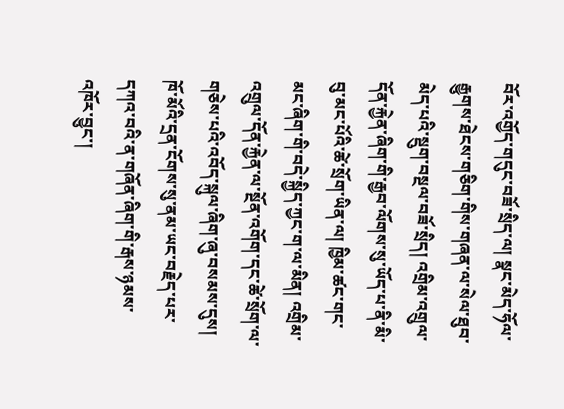བོར་འགྱོད་གདུང་བཟོ་སྲིད་ལ། སྣང་མེད་ཧོལ་རྒྱུགས་ཐེངས་གཅིག་གིས་གཞན་ལ་སེལ་ཐུབ་མེད་པའི་སྡུག་བསྔལ་བཟོ་སྲིད། འགྲིམ་འགྲུལ་དོན་རྐྱེན་ཞིག་གི་རྒྱབ་ལོགས་སུ་ཡོད་པ་ནི་མི་བུ་མང་པོའི་ཚེ་སྲོག་ཡིན་ལ། ཁྱིམ་ཚང་གང་མང་ཞིག་གི་བདེ་སྐྱིད་ཀྱང་ག་ལ་མིན། འགྲིམ་འགྲུལ་དོན་རྐྱེན་ལ་སྔོན་འགོག་དང་ཚེ་སྲོག་ལ་གཅེས་པའི་འབོད་སྐུལ་ཞིག་ཞུ་བསམས་དུས། ཁོ་མོའི་དྲན་ངོགས་སུ་ནམ་ཡང་བརྗེད་པར་དཀའ་བའི་ན་གཞོན་ཞིག་གི་རྒས་ཉམས་འཁོར་བྱུང་།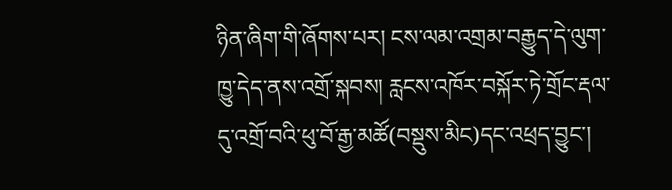ཉིན་ཞིག་གི་ཞོགས་པར། ངས་ལམ་འགྲམ་བརྒྱུད་དེ་ལུག་ཁྱུ་དེད་ནས་འགྲོ་སྐབས། རླངས་འཁོར་བསྐོར་ཏེ་གྲོང་རྡལ་དུ་འགྲོ་བའི་ཕུ་བོ་རྒྱ་མཚོ(བསྡུས་མིང)དང་འཕྲད་བྱུང་།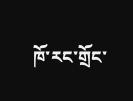ཁོ་རང་གྲོང་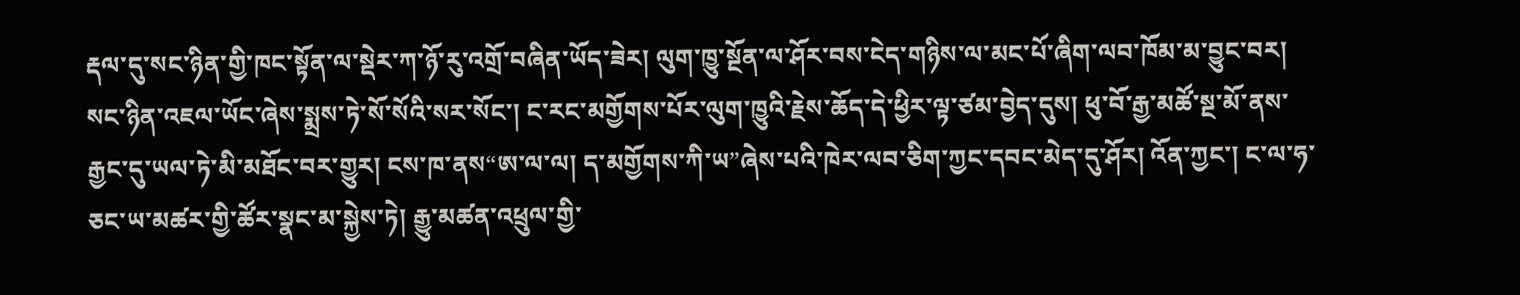རྡལ་དུ་སང་ཉིན་གྱི་ཁང་སྟོན་ལ་སྡེར་ཀ་ཉོ་རུ་འགྲོ་བཞིན་ཡོད་ཟེར། ལུག་ཁྱུ་སྔོན་ལ་ཤོར་བས་ངེད་གཉིས་ལ་མང་པོ་ཞིག་ལབ་ཁོམ་མ་བྱུང་བར། སང་ཉིན་འཇལ་ཡོང་ཞེས་སྨྲས་ཏེ་སོ་སོའི་སར་སོང་། ང་རང་མགྱོགས་པོར་ལུག་ཁྱུའི་རྗེས་ཆོད་དེ་ཕྱིར་ལྟ་ཙམ་བྱེད་དུས། ཕུ་བོ་རྒྱ་མཚོ་སྔ་མོ་ནས་རྒྱང་དུ་ཡལ་ཏེ་མི་མཐོང་བར་གྱུར། ངས་ཁ་ནས“ཨ་ལ་ལ། ད་མགྱོགས་ཀི་ཡ”ཞེས་པའི་ཁེར་ལབ་ཅིག་ཀྱང་དབང་མེད་དུ་ཤོར། འོན་ཀྱང་། ང་ལ་ཧ་ཅང་ཡ་མཚར་གྱི་ཚོར་སྣང་མ་སྐྱེས་ཏེ། རྒྱུ་མཚན་འཕྲུལ་གྱི་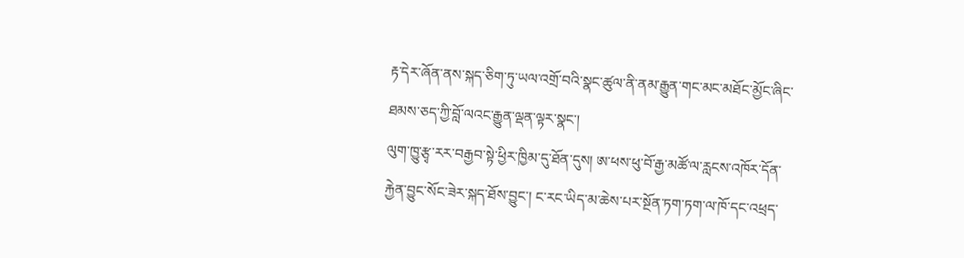རྟ་དེར་ཞོན་ནས་སྐད་ཅིག་ཏུ་ཡལ་འགྲོ་བའི་སྣང་ཚུལ་ནི་ནམ་རྒྱུན་གང་མང་མཐོང་མྱོང་ཞིང་ཐམས་ཅད་ཀྱི་བློ་ལའང་རྒྱུན་ལྡན་ལྟར་སྣང་།
ལུག་ཁྱུ་རྩྭ་རར་བརྒྱབ་སྟེ་ཕྱིར་ཁྱིམ་དུ་ཐོན་དུས། ཨ་ཕས་ཕུ་བོ་རྒྱ་མཚོ་ལ་རླངས་འཁོར་དོན་རྐྱེན་བྱུང་སོང་ཟེར་སྐད་ཐོས་བྱུང་། ང་རང་ཡིད་མ་ཆེས་པར་སྔོན་ཏག་ཏག་ལ་ཁོ་དང་འཕྲད་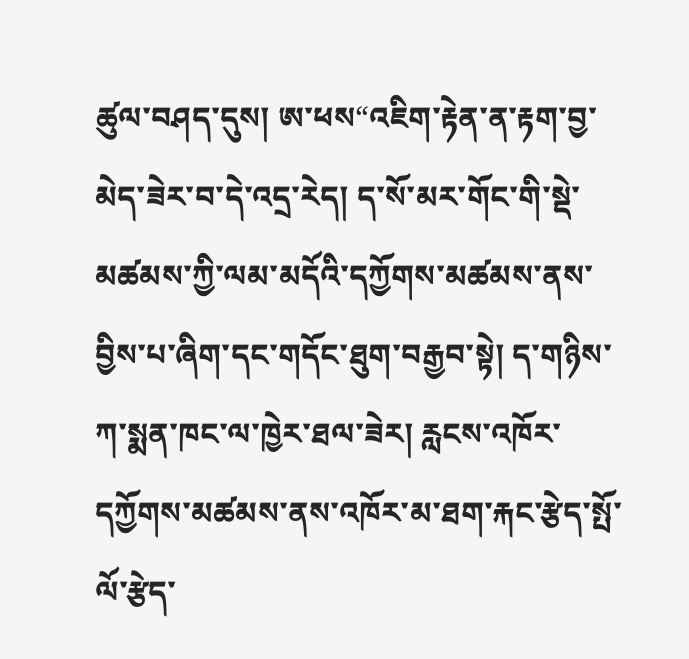ཚུལ་བཤད་དུས། ཨ་ཕས“འཇིག་རྟེན་ན་རྟག་བྱ་མེད་ཟེར་བ་དེ་འདྲ་རེད། ད་སོ་མར་གོང་གི་སྡེ་མཚམས་ཀྱི་ལམ་མདོའི་དཀྱོགས་མཚམས་ནས་བྱིས་པ་ཞིག་དང་གདོང་ཐུག་བརྒྱབ་སྟེ། ད་གཉིས་ཀ་སྨན་ཁང་ལ་ཁྱེར་ཐལ་ཟེར། རླངས་འཁོར་དཀྱོགས་མཚམས་ནས་འཁོར་མ་ཐག་རྐང་རྩེད་སྤོ་ལོ་རྩེད་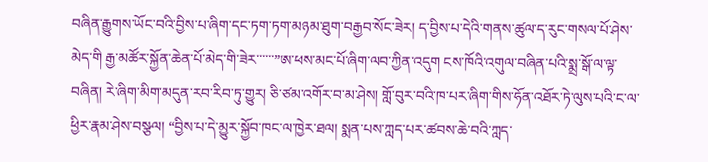བཞིན་རྒྱུགས་ཡོང་བའི་བྱིས་པ་ཞིག་དང་ཏག་ཏག་མཉམ་ཐུག་བརྒྱབ་སོང་ཟེར། ད་བྱིས་པ་དེའི་གནས་ཚུལ་ད་རུང་གསལ་པོ་ཤེས་མེད་གི རྒྱ་མཚོར་སྐྱོན་ཆེན་པོ་མེད་གི་ཟེར་་་་་་”ཨ་ཕས་མང་པོ་ཞིག་ལབ་ཀྱིན་འདུག ངས་ཁོའི་འགུལ་བཞིན་པའི་སྨྲ་སྒོ་ལ་ལྟ་བཞིན། རེ་ཞིག་མིག་མདུན་རབ་རིབ་ཏུ་གྱུར། ཅི་ཙམ་འགོར་བ་མ་ཤེས། གློ་བུར་བའི་ཁ་པར་ཞིག་གིས་ཧོན་འཐོར་ཏེ་ལུས་པའི་ང་ལ་ཕྱིར་རྣམ་ཤེས་བསྩལ། “བྱིས་པ་དེ་མྱུར་སྐྱོབ་ཁང་ལ་ཁྱེར་ཐལ། སྨན་པས་ཀླད་པར་ཚབས་ཆེ་བའི་ཀླད་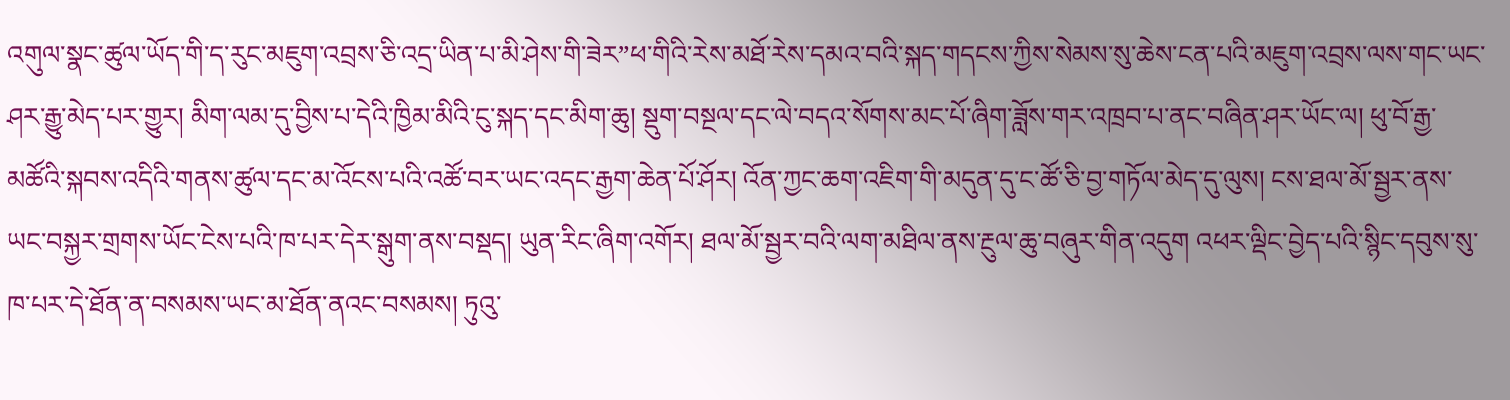འགུལ་སྣང་ཚུལ་ཡོད་གི་ད་རུང་མཇུག་འབྲས་ཅི་འདྲ་ཡིན་པ་མི་ཤེས་གི་ཟེར”ཕ་གིའི་རེས་མཐོ་རེས་དམའ་བའི་སྐད་གདངས་ཀྱིས་སེམས་སུ་ཆེས་ངན་པའི་མཇུག་འབྲས་ལས་གང་ཡང་ཤར་རྒྱུ་མེད་པར་གྱུར། མིག་ལམ་དུ་བྱིས་པ་དེའི་ཁྱིམ་མིའི་ངུ་སྐད་དང་མིག་ཆུ། སྡུག་བསྔལ་དང་ལེ་བདའ་སོགས་མང་པོ་ཞིག་ཟློས་གར་འཁྲབ་པ་ནང་བཞིན་ཤར་ཡོང་ལ། ཕུ་བོ་རྒྱ་མཚོའི་སྐབས་འདིའི་གནས་ཚུལ་དང་མ་འོངས་པའི་འཚོ་བར་ཡང་འདང་རྒྱག་ཆེན་པོ་ཤོར། འོན་ཀྱང་ཆག་འཇིག་གི་མདུན་དུ་ང་ཚོ་ཅི་བྱ་གཏོལ་མེད་དུ་ལུས། ངས་ཐལ་མོ་སྦྱར་ནས་ཡང་བསྐྱར་གྲགས་ཡོང་ངེས་པའི་ཁ་པར་དེར་སྒུག་ནས་བསྡད། ཡུན་རིང་ཞིག་འགོར། ཐལ་མོ་སྦྱར་བའི་ལག་མཐིལ་ནས་རྔུལ་ཆུ་བཞུར་གིན་འདུག འཕར་ལྡིང་བྱེད་པའི་སྙིང་དབུས་སུ་ཁ་པར་དེ་ཐོན་ན་བསམས་ཡང་མ་ཐོན་ནའང་བསམས། ཏུའུ་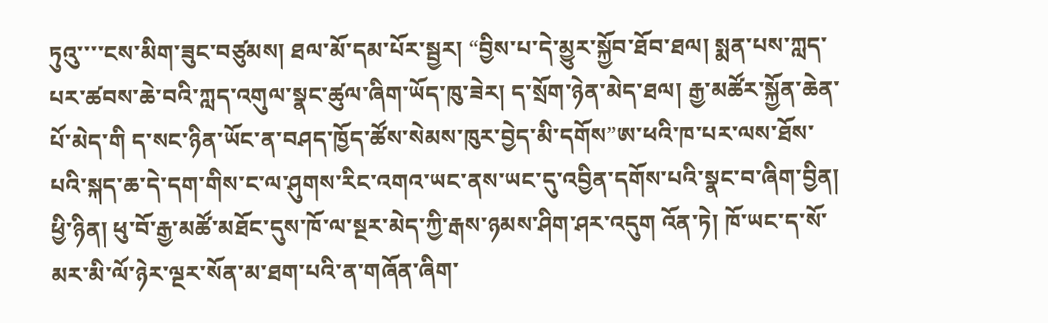ཏུའུ་་་་ངས་མིག་ཟུང་བཙུམས། ཐལ་མོ་དམ་པོར་སྦྱར། “བྱིས་པ་དེ་མྱུར་སྐྱོབ་ཐོབ་ཐལ། སྨན་པས་ཀླད་པར་ཚབས་ཆེ་བའི་ཀླད་འགུལ་སྣང་ཚུལ་ཞིག་ཡོད་ཁུ་ཟེར། ད་སྲོག་ཉེན་མེད་ཐལ། རྒྱ་མཚོར་སྐྱོན་ཆེན་པོ་མེད་གི ད་སང་ཉིན་ཡོང་ན་བཤད་ཁྱོད་ཚོས་སེམས་ཁུར་བྱེད་མི་དགོས”ཨ་ཕའི་ཁ་པར་ལས་ཐོས་པའི་སྐད་ཆ་དེ་དག་གིས་ང་ལ་ཤུགས་རིང་འགའ་ཡང་ནས་ཡང་དུ་འབྱིན་དགོས་པའི་སྣང་བ་ཞིག་བྱིན།
ཕྱི་ཉིན། ཕུ་བོ་རྒྱ་མཚོ་མཐོང་དུས་ཁོ་ལ་སྔར་མེད་ཀྱི་རྒས་ཉམས་ཤིག་ཤར་འདུག འོན་ཏེ། ཁོ་ཡང་ད་སོ་མར་མི་ལོ་ཉེར་ལྔར་སོན་མ་ཐག་པའི་ན་གཞོན་ཞིག་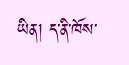ཡིན། ད་ནི་ཁོས་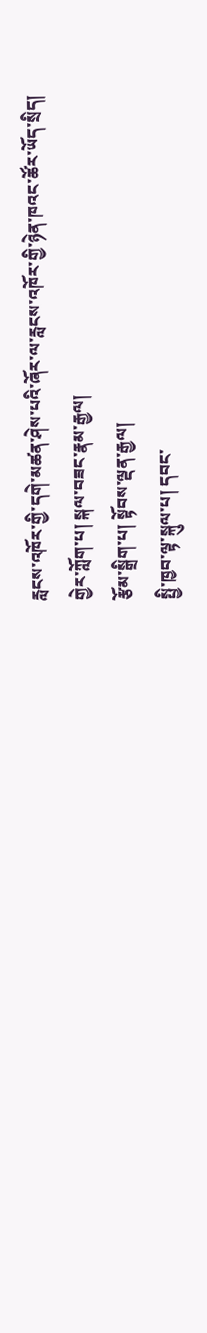རླངས་འཁོར་གྱི་དགེ་མཚན་ཤེས་པའི་ཞོར་ལ་རླངས་འཁོར་གྱི་ཉེན་ཁའང་ཚོར་ཡོད་སྲིད།
གྱེར་ཀློག་པ། སྐལ་བཟང་རྣམ་རྒྱལ།
རྩོམ་སྒྲིག་པ། སྟོབས་ལྡན་རྒྱལ།
སྤྱི་ཁྱབ་ལྟ་སྐུལ་པ། དབང་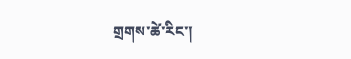གྲགས་ཚེ་རིང་།